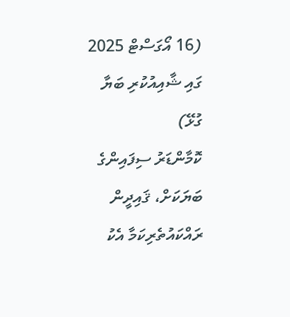(16 އޯގަސްޓް 2025 ގައި ޝާއިއުކުރި ބަޔާ ގުޅޭ)
ކޮމާންޑަރު ސިފައިންގެ ބަޔަކަށް، ޤައިދީން ރައްކައުތެރިކަމާ އެކު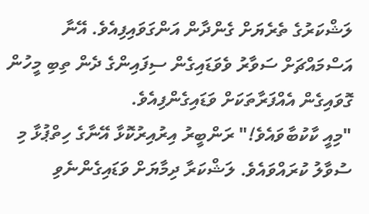ލަޝްކަރުގެ ތެރެޔަށް ގެންދާން އަންގަވައިފިއެވެ. އޭނާ އަސްމައްޗަށް ސަވާރު ވެވަޑައިގެން ސިފައިންގެ ދެން ތިބި މީހުން ގޮވައިގެން އެއްފަރާތަކަށް ވަޑައިގެންފިއެވެ.
"މިއީ ކާކުބާވައެވެ!" ރަންބީރު އިރުއިރުކޮޅާ އޭނާގެ ހިތްޕުޅާ މި ސުވާލު ކުރައްވައެވެ. ލަޝްކަރާ ދިމާޔަށް ވަޑައިގެންނެވި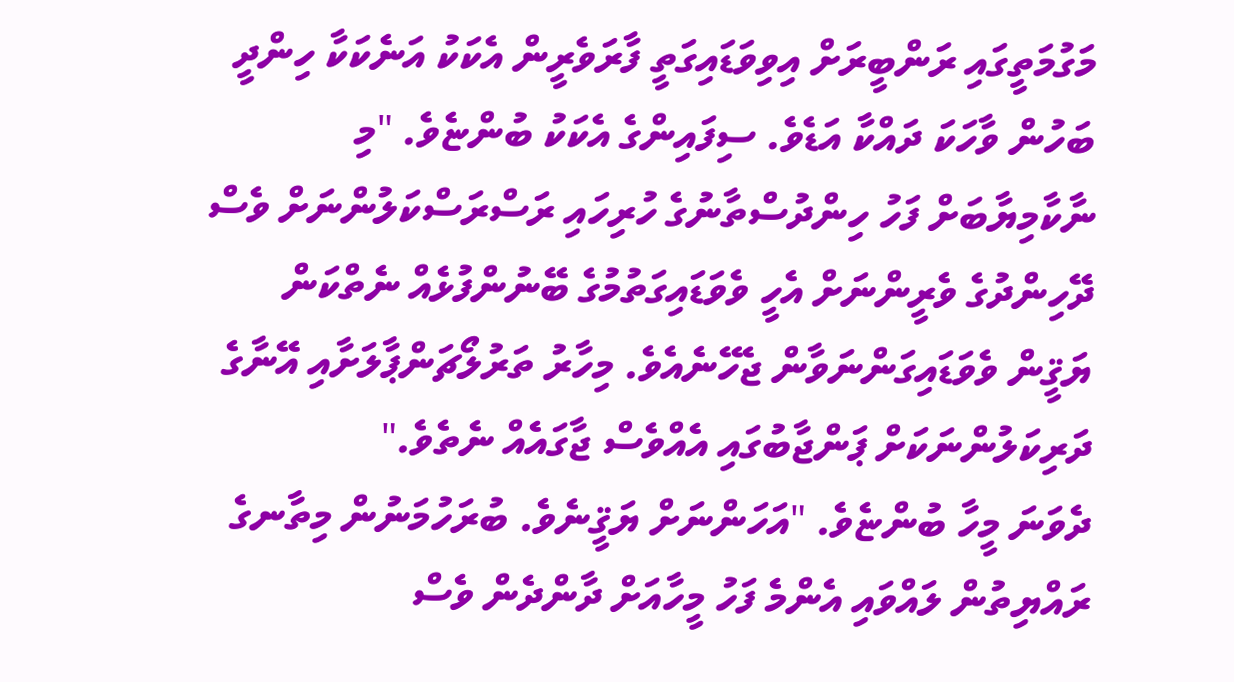މަގުމަތީގައި ރަންބީރަށް އިވިވަޑައިގަތީ ފާރަވެރީން އެކަކު އަނެކަކާ ހިންދީ ބަހުން ވާހަކަ ދައްކާ އަޑެވެ. ސިފައިންގެ އެކަކު ބުންޏެވެ. "މި ނާކާމިޔާބަށް ފަހު ހިންދުސްތާނުގެ ހުރިހައި ރަސްރަސްކަލުންނަށް ވެސް ދޭހިންދުގެ ވެރީންނަށް އެހީ ވެވަޑައިގަތުމުގެ ބޭނުންފުޅެއް ނެތްކަން ޔަޤީން ވެވަޑައިގަންނަވާން ޖެހޭނެއެވެ. މިހާރު ތަރުލޯޗަންޕާލަށާއި އޭނާގެ ދަރިކަލުންނަކަށް ޕަންޖާބުގައި އެއްވެސް ޖާގައެއް ނެތެވެ."
ދެވަނަ މީހާ ބުންޏެވެ. "އަހަންނަށް ޔަޤީނެވެ. ބުރަހުމަނުން މިތާނގެ ރައްޔިތުން ލައްވައި އެންމެ ފަހު މީހާއަށް ދާންދެން ވެސް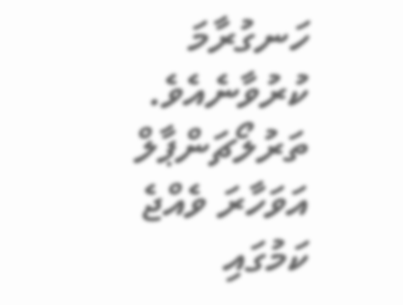ހަނގުރާމަ ކުރުވާނެއެވެ. ތަރުލޯޗަންޕާލް އަވަހާރަ ވެއްޖެ ކަމުގައި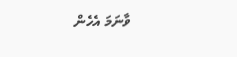ވާނަމަ އެހެން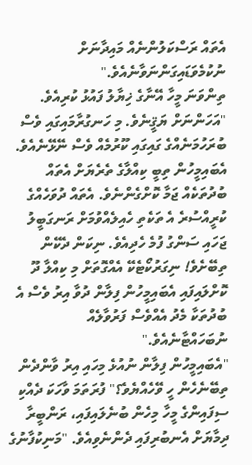އެތައް ރަސްކަލުންނެއް މައިދާނަށް ނުކުމެވަޑައިގަންނަވާނެއެވެ."
ތިންވަނަ މީހާ އޭނާގެ ޚިޔާލު ފައުޅު ކުރިއެވެ. "އަހަންނަށް ޔަޤީނެވެ. މި ހަނގުރާމައިގައި ވެސް ބުރަހުމަނެއްގެ ގައިގައި ކޫރުމެއް ވެސް ނޭޅޭނެއެވެ. އެބައިމީހުން ތިބީ ކިއްލާގެ ތެރެޔަށް އެތައް ބުދުތަކެއް ޖަމާ ކޮށްގެންނެވެ. އެތައް ދުވަހެއްގެ ކުރީއްސުރެ އެ ތަކެތި ހެއިލެއްވުމަށް ރަނގަބީލު ޖަހައި ސަންގު ފުމެ ހެދިއެވެ. ނިކަން ދެކޭން ތިބޭށެވެ! ނިގަރުކޯޓެކޭ އެއްގޮތަށް މި ކިއްލާ ދޫ ކޮށްލައިފައި އެބައިމީހުން ފިލާން ދުވާ އިރު ވެސް އެ ބުދުތަކާ މެދު އެއްވެސް ފަރުވާލެއް ނުބަހައްޓާނެއެވެ."
"އެބައިމީހުން ފިލާން ނުއުޅެ މިހައި އިރު ވާންދެން ތިބޭނެހެން ހީ ވޭހެއްޔެވެ؟" ފުރަތަމަ ވާހަކަ ދެއްކި ސިފައިންގެ މީހާ މިހެން ބުނެލައިފައި، ރަންބީރާ ދިމާޔަށް އެނބުރިފައި ދެންނެވިއެވެ. "މަނިކުފާނުގެ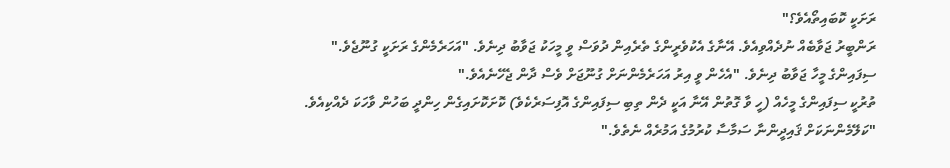ރަށަކީ ކޮބައިތޯއެވެ؟"
ރަންބީރު ޖަވާބެއް ނުދެއްވިއެވެ. އޭނާގެ އެކުވެރީންގެ ތެރެއިން ދުވަސް ވީ މީހަކު ޖަވާބު ދިނެވެ. "އަހަރެމެންގެ ރަށަކީ ގުނޫޖެވެ."
ސިފައިންގެ މީހާ ޖަވާބު ދިނެވެ. "އެހެން ވީ އިރު އަހަރެމެންނަށް ގުނޫޖަށް ވެސް ދާން ޖެހޭނެއެވެ."
ތުރުކީ ސިފައިންގެ މީހެއް (ހީ ވާ ގޮތުން އޭނާ އަކީ ދެން ތިބި ސިފައިންގެ އޮފިސަރެކެވެ) ކޮށަކޮށައިގެން ހިންދީ ބަހުން ވާހަކަ ދެއްކިއެވެ. "ކަލޭމެންނަކަށް ޤައިދީންނާ ސަމާސާ ކުރުމުގެ އަމުރެއް ނެތެވެ."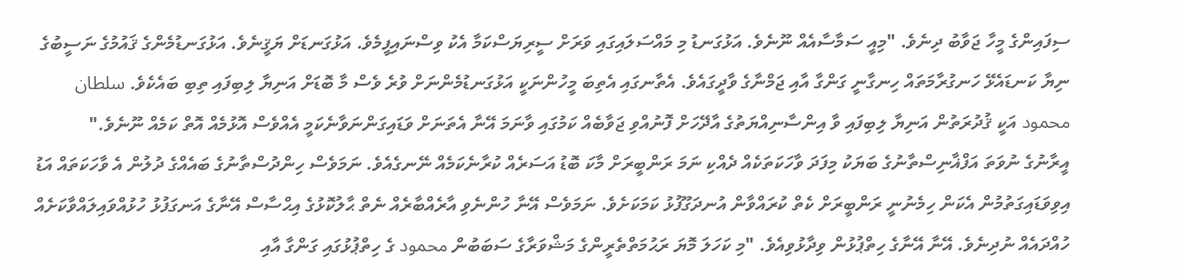ސިފައިންގެ މީހާ ޖަވާބު ދިނެވެ. "މިއީ ސަމާސާއެއް ނޫނެވެ. އަޅުގަނޑު މި މައްސަލައިގައި ވަރަށް ސީރިޔަސްކަމާ އެކު ވިސްނައިފީމެވެ. އަޅުގަނޑަށް ޔަޤީނެވެ. އަޅުގަނޑުމެންގެ ޤައުމުގެ ނަސީބުގެ ނިޔާ ކަނޑައެޅޭ ހަނގުރާމަތައް ހިނގާނީ ގަންގާ އާއި ޖަމްނާގެ ވާދީގައެވެ. އެތާނގައި އެތިބަ މީހުންނަކީ އަޅުގަނޑުމެންނަށް ވުރެ ވެސް މާ ބޮޑަށް އަނިޔާ ލިބިފައި ތިބި ބައެކެވެ. سلطان محمود އަކީ ޤުދުރަތުން އަނިޔާ ލިބިފައި ވާ އިންސާނިއްޔަތުގެ އާދޭހަށް ފޮނުއްވި ޖަވާބެއް ކަމުގައި ވާނަމަ އޭނާ އެތަނަށް ވަޑައިގަންނަވާނެކަމީ އެއްވެސް އޮޅުމެއް އޮތް ކަމެއް ނޫނެވެ."
އީރާނުގެ ނުވަތަ އަފްޣާނިސްތާނުގެ ބަޔަކު މިފަދަ ވާހަކަތަކެއް ދެއްކި ނަމަ ރަންބީރަށް މާކަ ބޮޑު އަސަރެއް ކުރާނެކަމެއް ނޭނގެއެވެ. ނަމަވެސް ހިންދުސްތާނުގެ ބައެއްގެ ދުލުން އެ ވާހަކަތައް އަޑު އިވިވަޑައިގަތުމުން އެކަން ހިމެނުނީ ރަންބީރަށް ކެތް ކުރައްވާން އުނދަގޫފުޅު ކަމަކަށެވެ. ނަމަވެސް އޭނާ ހުންނެވި އާރެއްބާރެއް ނެތް ޙާލުކޮޅުގެ އިޙްސާސް އޭނާގެ އަނގަފުޅު ހުޅުއްވައިލައްވާކަށެއް ހުއްދައެއް ނުދިނެވެ. އޭނާ އޭނާގެ ހިތްޕުޅުން ވިދާޅުވިއެވެ. "މި ކަހަލަ މޮޔަ ރަޙުމަތްތެރީންގެ މަޝްވަރާގެ ސަބަބުން محمود ގެ ހިތްޕުޅުގައި ގަންގާ އާއި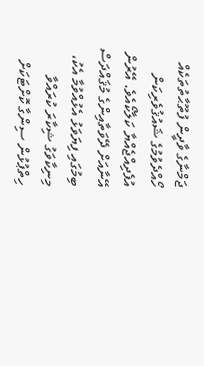ޖަމްނާގެ ވާދީން ފުތޫޙާތުތަކެއް ހޯއްދެވުމުގެ ޝައުޤުވެރިކަން އުފެދިއްޖެއްޔާ ކަލާކޯއެވެ. އޭރުން އޭނާއަށް ދޭވަތާއިންގެ މުޤައްދަސް ބިމުގައި ފިޔަވަޅު އެޅުއްވުމާ އެކު، މިނިކާވަގު ޝިކާރަ ކުރައްވާ ހިތްޕުޅުން ސިންގާ ކޮށްޓަކަށް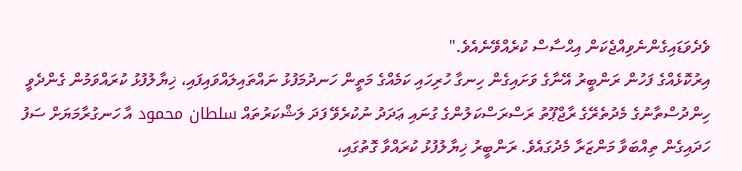ވެދެވަޑައިގެންނެވިއްޖެކަން އިޙްސާސް ކުރެއްވޭނެއެވެ."
އިރުކޮޅެއްގެ ފަހުން ރަންބީރު އޭނާގެ ވަށައިގެން ހިނގާ ހުރިހައި ކަމެއްގެ މަތީން ހަނދުމަފުޅު ނައްތައިލައްވައިފައި، ޚިޔާލުފުޅު ކުރައްވަމުން ގެންދެވީ ހިންދުސްތާނުގެ މެދުތެރޭގެ ރާޖްޕޫތު ރަސްރަސްކަލުންގެ ގުނައި ޢަދަދު ނުކުރެވޭ ފަދަ ލަޝްކަރުތައް سلطان محمود އާ ހަނގުރާމަޔަށް ސަފު ހަދައިގެން ތިއްބަވާ މަންޒަރާ މެދުގައެވެ. ރަންބީރު ޚިޔާލުފުޅު ކުރައްވާ ގޮތުގައި،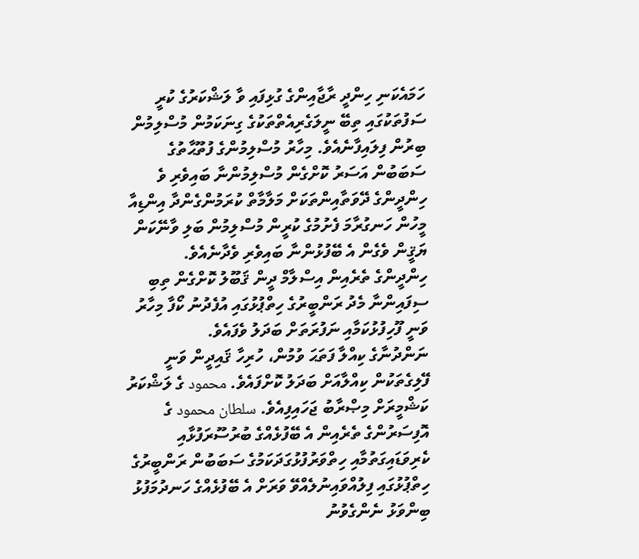ހަމައެކަނި ހިންދީ ރާޖާއިންގެ ގުޅިފައި ވާ ލަޝްކަރުގެ ކުރީ ސަފުތަކުގައި ތިބޭ ނީލަގެރިއެތްތަކުގެ ގިނަކަމުން މުސްލިމުން ބިރުން ފިލައިފާނެއެވެ. މިހާރު މުސްލިމުންގެ ފުތޫޙާތުގެ ސަބަބުން އަސަރު ކޮށްގެން މުސްލިމުންނާ ބައިވެރި ވެ ހިންދީންގެ ދޭވަތާއިންތަކަށް މަލާމާތް ކުރަމުންގެންދާ އިންޑިއާ މީހުން ހަނގުރާމަ ފެށުމުގެ ކުރީން މުސްލިމުން ބަލި ވާނޭކަން ޔަޤީން ވެގެން އެ ބޭފުޅުންނާ ބައިވެރި ވެދާނެއެވެ.
ހިންދީންގެ ތެރެއިން އިސްލާމް ދީން ޤަބޫލު ކޮށްގެން ތިބި ސިފައިންނާ މެދު ރަންބީރުގެ ހިތްޕުޅުގައި އުފެދުނު ކޯފާ މިހާރު ވަނީ ފޫހިފުޅުކަމާއި ނަފުރަތަށް ބަދަލު ވެފައެވެ.
ނަންދުނާގެ ކިއްލާ ފަތަޙަ ވުމުން، ހުރިހާ ޤައިދީން ވަނީ ފޭލިގެތަކުން ކިއްލާއަށް ބަދަލު ކޮށްފައެވެ. محمود ގެ ލަޝްކަރު ކަޝްމީރަށް މިޞްރާބު ޖަހައިފިއެވެ. سلطان محمود ގެ އޮފިސަރުންގެ ތެރެއިން އެ ބޭފުޅެއްގެ ބުރުސޫރަފުޅާއި ކެރިވަޑައިގަތުމާއި ހިތްވަރުފުޅުގަދަކަމުގެ ސަބަބުން ރަންބީރުގެ ހިތްޕުޅުގައި ފިލުއްވައިނުލެއްވޭ ވަރަށް އެ ބޭފުޅެއްގެ ހަނދުމަފުޅު ބިންވަޅު ނެންގެވުނު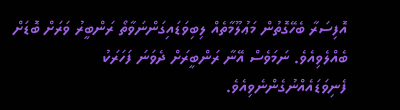އޮފިސަރާ ބެހޭގޮތުން މަޢުލޫމާތެއް ލިބިވަޑައިގަންނަވާތޯ ރަންބީރު ވަރަށް ބޮޑަށް ބެއްލެވިއެވެ. ނަމަވެސް އޭނާ ރަންބީރަށް ދެވަނަ ފަހަރަކު ފެނިވަޑައެއްނުގެންނެވިއެވެ.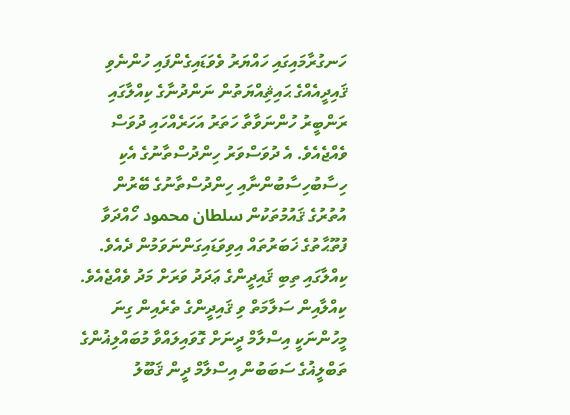ހަނގުރާމައިގައި ހައްޔަރު ވެވަޑައިގެންފައި ހުންނެވި ޤައިދީއެއްގެ ޙައިޘިއްޔަތުން ނަންދުނާގެ ކިއްލާގައި ރަންބީރު ހުންނަވާތާ ހަތަރު އަހަރެއްހައި ދުވަސް ވެއްޖެއެވެ. އެ ދުވަސްވަރު ހިންދުސްތާނުގެ އެކި ހިސާބުހިސާބުންނާއި ހިންދުސްތާނުގެ ބޭރުން އުތުރުގެ ޤައުމުތަކުން سلطان محمود ހޯއްދަވާ ފުތޫޙާތުގެ ޚަބަރުތައް އިވިވަޑައިގަންނަވަމުން ދެއެވެ.
ކިއްލާގައި ތިބި ޤައިދީންގެ ޢަދަދު ވަރަށް މަދު ވެއްޖެއެވެ. ކިއްލާއިން ސަލާމަތް ވި ޤައިދީންގެ ތެރެއިން ގިނަ މީހުންނަކީ އިސްލާމް ދީނަށް ގޮވައިލައްވާ މުބައްލިޣުންގެ ތަބްލީޣުގެ ސަބަބުން އިސްލާމް ދީން ޤަބޫލު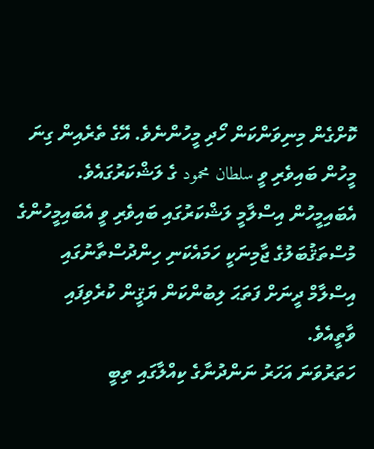ކޮށްގެން މިނިވަންކަން ހޯދި މީހުންނެވެ. އޭގެ ތެރެއިން ގިނަ މީހުން ބައިވެރި ވީ سلطان محمود ގެ ލަޝްކަރުގައެވެ. އެބައިމީހުން އިސްލާމީ ލަޝްކަރުގައި ބައިވެރި ވީ އެބައިމީހުންގެ މުސްތަޤުބަލުގެ ޖާމިނަކީ ހަމައެކަނި ހިންދުސްތާނުގައި އިސްލާމް ދީނަށް ފަތަޙަ ލިބުންކަން ޔަޤީން ކުރެވިފައި ވާތީއެވެ.
ހަތަރުވަނަ އަހަރު ނަންދުނާގެ ކިއްލާގައި ތިބީ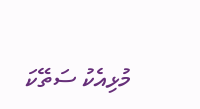މުޅިއެކު ސަތޭކަ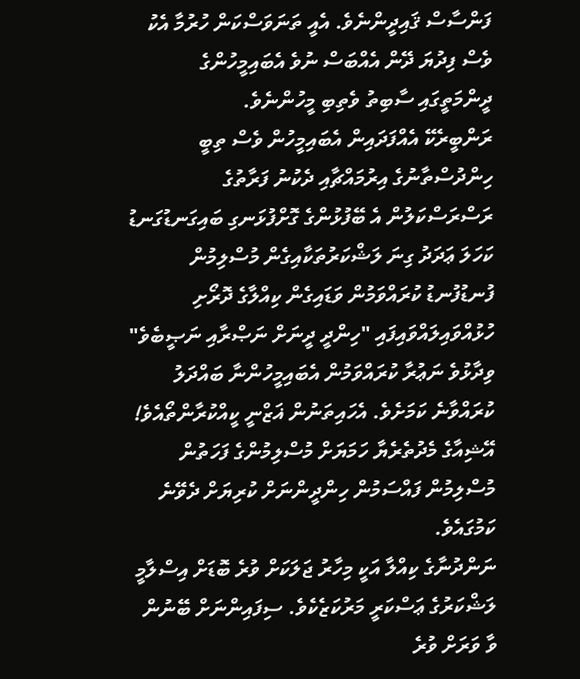ފަންސާސް ޤައިދީންނެވެ. އެއީ ތަނަވަސްކަން ހުރުމާ އެކު ވެސް ފިދުޔަ ދޭން އެއްބަސް ނުވެ އެބައިމީހުންގެ ދީންމަތީގައި ސާބިތު ވެތިބި މީހުންނެވެ.
ރަންބީރެކޭ އެއްފަދައިން އެބައިމީހުން ވެސް ތިބީ ހިންދުސްތާނުގެ އިރުމައްޗާއި ދެކުނު ފަރާތުގެ ރަސްރަސްކަލުން އެ ބޭފުޅުންގެ ގޮށްފުޅަނގި ބައިގަނޑުގަނޑު ކަހަލަ ޢަދަދު ގިނަ ލަޝްކަރުތަކާއިގެން މުސްލިމުން ފުނޑުފުނޑު ކުރައްވަމުން ވަޑައިގެން ކިއްލާގެ ދޮރޯށި ހުޅުއްވައިލައްވައިފައި "ހިންދީ ދީނަށް ނަޞްރާއި ނަޞީބެވެ" ވިދާޅުވެ ނަޢުރާ ކުރައްވަމުން އެބައިމީހުންނާ ބައްދަލު ކުރައްވާނެ ކަމަށެވެ. އެހައިތަނުން ޣަޒްނީ ކީއްކުރާންތޯއެވެ! އޭޝިއާގެ މެދުތެރެޔާ ހަމަޔަށް މުސްލިމުންގެ ފަހަތުން މުސްލިމުން ފައްސަމުން ހިންދީންނަށް ކުރިޔަށް ދެވޭނެ ކަމުގައެވެ.
ނަންދުނާގެ ކިއްލާ އަކީ މިހާރު ޖަލަކަށް ވުރެ ބޮޑަށް އިސްލާމީ ލަޝްކަރުގެ ޢަސްކަރީ މަރުކަޒެކެވެ. ސިފައިންނަށް ބޭނުން ވާ ވަރަށް ވުރެ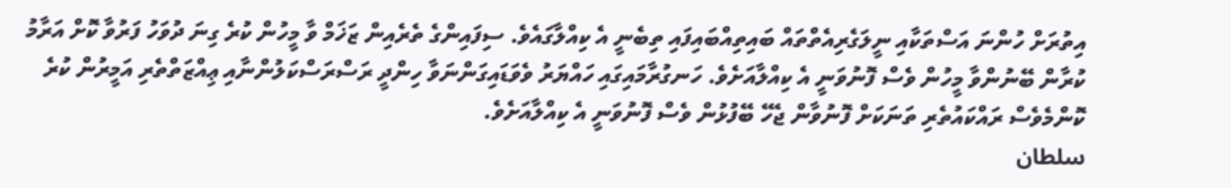އިތުރަށް ހުންނަ އަސްތަކާއި ނީލަގެރިއެތްތައް ބައިތިއްބައިފައި ތިބެނީ އެ ކިއްލާގައެވެ. ސިފައިންގެ ތެރެއިން ޒަޚަމް ވާ މީހުން ކުރެ ގިނަ ދުވަހު ފަރުވާ ކޮށް އަރާމު ކުރާން ބޭނުންވާ މީހުން ވެސް ފޮނުވަނީ އެ ކިއްލާއަށެވެ. ހަނގުރާމައިގައި ހައްޔަރު ވެވަޑައިގަންނަވާ ހިންދީ ރަސްރަސްކަލުންނާއި ޢިއްޒަތްތެރި އަމީރުން ކުރެ ކޮންމެވެސް ރައްކައުތެރި ތަނަކަށް ފޮނުވާން ޖެހޭ ބޭފުޅުން ވެސް ފޮނުވަނީ އެ ކިއްލާއަށެވެ.
سلطان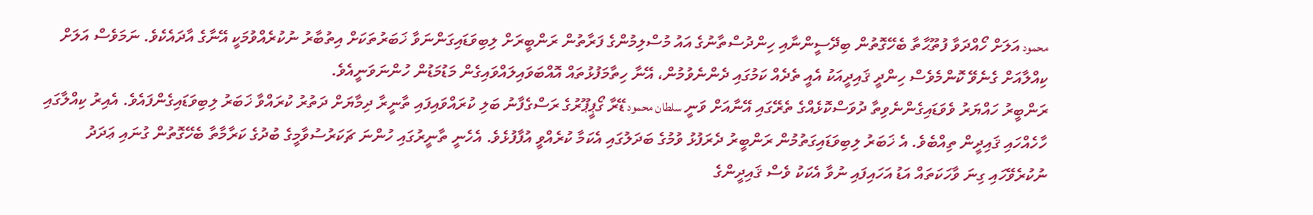محمود އަލަށް ހޯއްދަވާ ފުތޫޙާތާ ބެހޭގޮތުން ބިދޭސީންނާއި ހިންދުސްތާނުގެ އައު މުސްލިމުންގެ ފަރާތުން ރަންބީރަށް ލިބިވަޑައިގަންނަވާ ޚަބަރުތަކަށް އިތުބާރު ނުކުރެއްވުމަކީ އޭނާގެ އާދައެކެވެ. ނަމަވެސް އަލަށް ކިއްލާއަށް ގެނެވޭ ކޮންމެވެސް ހިންދީ ޤައިދީއަކު އެއީ ތެދެއް ކަމުގައި ދެންނެވުމުން، އޭނާ ހިތާމަފުޅުތައް އޮއްބަވައިލައްވައިގެން މަޑުމަޑުން ހުންނަވަނީއެވެ.
ރަންބީރު ހައްޔަރު ވެވަޑައިގެންނެވިތާ ދުވަސްކޮޅެއްގެ ތެރޭގައި އޭނާއަށް ވަނީ سلطان محمود ޑޭރާ ގޯޕީޕޫރުގެ ރަސްގެފާނު ބަލި ކުރައްވައިފައި ތާނީރާ ދިމާޔަށް ދަތުރު ކުރައްވާ ޚަބަރު ލިބިވަޑައިގެންފައެވެ. އެއިރު ކިއްލާގައި ހާހެއްހައި ޤައިދީން ތިއްބެވެ. އެ ޚަބަރު ލިބިވަޑައިގަތުމުން ރަންބީރު ދެރަފުޅު ވުމުގެ ބަދަލުގައި އެކަމާ ކުރެއްވީ އުފާފުޅެވެ. އެހެނީ ތާނީރުގައި ހުންނަ ޗަކަރުސުވާމީގެ ބުދުގެ ކަރާމާތާ ބެހޭގޮތުން ގުނައި ޢަދަދު ނުކުރެވޭހައި ގިނަ ވާހަކަތައް އަޑު އަހައިފައި ނުވާ އެކަކު ވެސް ޤައިދީންގެ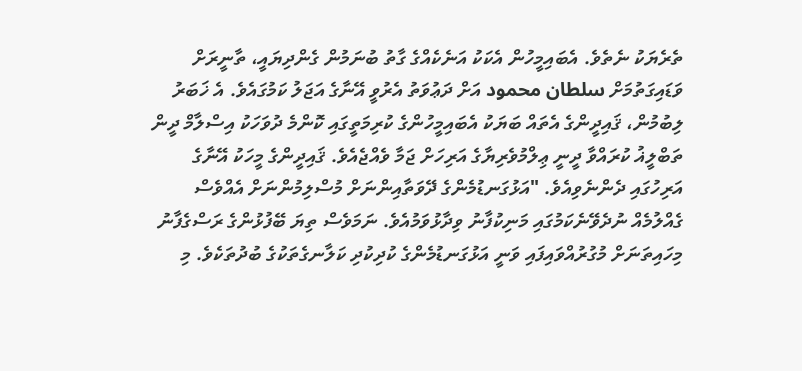ތެރެޔަކު ނެތެވެ. އެބައިމީހުން އެކަކު އަނެކެއްގެ ގާތު ބުނަމުން ގެންދިޔައީ، ތާނީރަށް ވަޑައިގަތުމަށް سلطان محمود އަށް ދަޢުވަތު އެރުވީ އޭނާގެ އަޖަލު ކަމުގައެވެ. އެ ޚަބަރު ލިބުމުން، ޤައިދީންގެ އެތައް ބަޔަކު އެބައިމީހުންގެ ކުރިމަތީގައި ކޮންމެ ދުވަހަކު އިސްލާމް ދީން ތަބްލީޣު ކުރައްވާ ދީނީ ޢިލްމުވެރިޔާގެ އަރިހަށް ޖަމާ ވެއްޖެއެވެ. ޤައިދީންގެ މީހަކު އޭނާގެ އަރިހުގައި ދެންނެވިއެވެ. "އަޅުގަނޑުމެންގެ ދޭވަތާއިންނަށް މުސްލިމުންނަށް އެއްވެސް ގެއްލުމެއް ނުދެވޭނެކަމުގައި މަނިކުފާނު ވިދާޅުވަމުއެވެ. ނަމަވެސް ތިޔަ ބޭފުޅުންގެ ރަސްގެފާނު މިހައިތަނަށް މުގުރުއްވައިފައި ވަނީ އަޅުގަނޑުމެންގެ ކުދިކުދި ކަލާނގެތަކުގެ ބުދުތަކެވެ. މި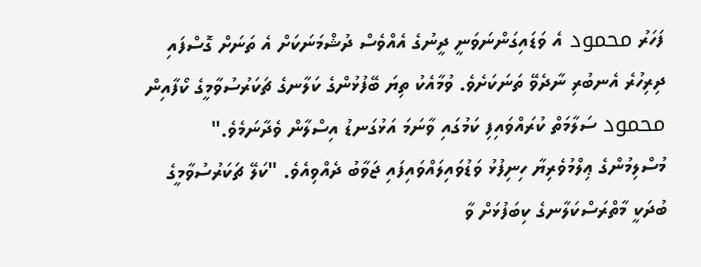ފަހަރު محمود އެ ވަޑައިގަންނަވަނީ ދީނުގެ އެއްވެސް ދުޝްމަނަކަށް އެ ތަނަށް ގޮސްފައި ދިރިހުރެ އެނބުރި ނާދެވޭ ތަނަކަށެވެ. ވުމާއެކު ތިޔަ ބޭފުޅުންގެ ކަލާނގެ ޗަކަރުސުވާމީގެ ކޯފާއިން محمود ސަލާމަތް ކުރައްވައިފި ކަމުގައި ވާނަމަ އަޅުގަނޑު އިސްލާން ވެދާނަމެވެ."
މުސްލިމުންގެ ޢިލްމުވެރިޔާ ހިނިފުޅު ވަޑުވައިލައްވައިފައި ޖަވާބު ދެއްވިއެވެ. "ކަލޭ ޗަކަރުސުވާމީގެ ބުދަކީ މާތްރަސްކަލާނގެ ކިބަފުޅަށް ވާ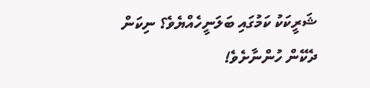ޝަރީކަކު ކަމުގައި ބަލަނީހެއްޔެވެ؟ ނިކަން ދެކޭން ހުންނާށެވެ!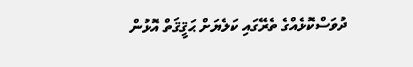ދުވަސްކޮޅެއްގެ ތެރޭގައި ކަލެޔަށް ޙަޤީޤަތް އޮޅުން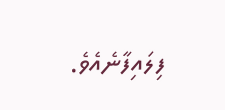ފިލައިފާނެއެވެ.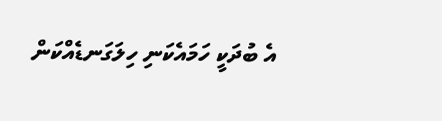އެ ބުދަކީ ހަމައެކަނި ހިލަގަނޑެއްކަން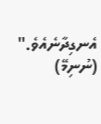އެނގިދާނެއެވެ."
(ނުނިމޭ)